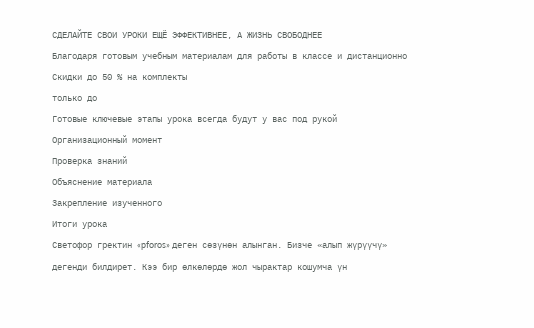СДЕЛАЙТЕ СВОИ УРОКИ ЕЩЁ ЭФФЕКТИВНЕЕ, А ЖИЗНЬ СВОБОДНЕЕ
Благодаря готовым учебным материалам для работы в классе и дистанционно
Скидки до 50 % на комплекты
только до
Готовые ключевые этапы урока всегда будут у вас под рукой
Организационный момент
Проверка знаний
Объяснение материала
Закрепление изученного
Итоги урока
Светофор гректин «pforos» деген сөзүнөн алынган. Бизче «алып жүрүүчү» дегенди билдирет. Кээ бир өлкөлөрдө жол чырактар кошумча үн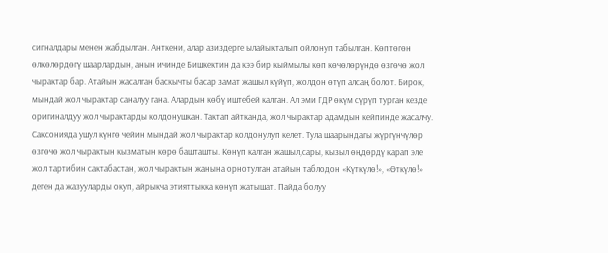сигналдары менен жабдылган. Анткени, алар азиздерге ылайыкталып ойлонуп табылган. Көптөгөн өлкөлөрдөгү шаарлардын, анын ичинде Бишкектин да кээ бир кыймылы көп көчөлөрүндө өзгөчө жол чырактар бар. Атайын жасалган баскычты басар замат жашыл күйүп, жолдон өтүп алсаң болот. Бирок, мындай жол чырактар саналуу гана. Алардын көбү иштебей калган. Ал эми ГДР өкүм сүрүп турган кезде оригиналдуу жол чырактарды колдонушкан. Тактап айтканда, жол чырактар адамдын кейпинде жасалчу. Саксонияда ушул күнгө чейин мындай жол чырактар колдонулуп келет. Тула шаарындагы жүргүнчүлөр өзгөчө жол чырактын кызматын көрө башташты. Көнүп калган жашыл,сары, кызыл өңдөрдү карап эле жол тартибин сактабастан, жол чырактын жанына орнотулган атайын таблодон «Күткүлө!», «Өткүлө!» деген да жазууларды окуп, айрыкча этияттыкка көнүп жатышат. Пайда болуу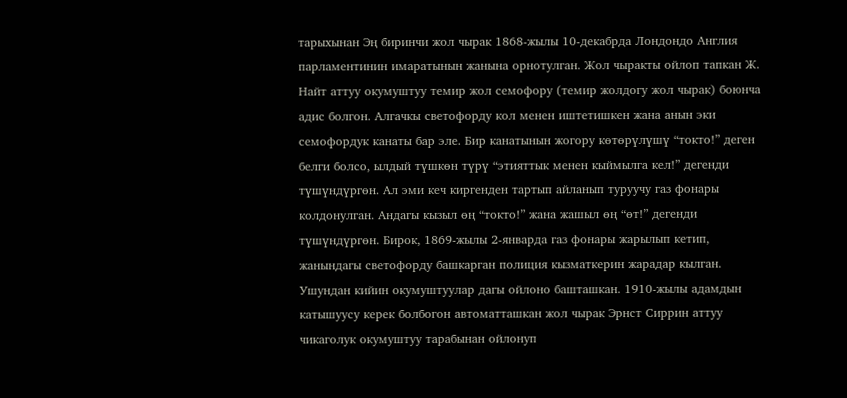тарыхынан Эң биринчи жол чырак 1868-жылы 10-декабрда Лондондо Англия парламентинин имаратынын жанына орнотулган. Жол чыракты ойлоп тапкан Ж. Найт аттуу окумуштуу темир жол семофору (темир жолдогу жол чырак) боюнча адис болгон. Алгачкы светофорду кол менен иштетишкен жана анын эки семофордук канаты бар эле. Бир канатынын жогору көтөрүлүшү “токто!” деген белги болсо, ылдый түшкөн түрү “этияттык менен кыймылга кел!” дегенди түшүндүргөн. Ал эми кеч киргенден тартып айланып туруучу газ фонары колдонулган. Андагы кызыл өң “токто!” жана жашыл өң “өт!” дегенди түшүндүргөн. Бирок, 1869-жылы 2-январда газ фонары жарылып кетип, жанындагы светофорду башкарган полиция кызматкерин жарадар кылган. Ушундан кийин окумуштуулар дагы ойлоно башташкан. 1910-жылы адамдын катышуусу керек болбогон автоматташкан жол чырак Эрнст Сиррин аттуу чикаголук окумуштуу тарабынан ойлонуп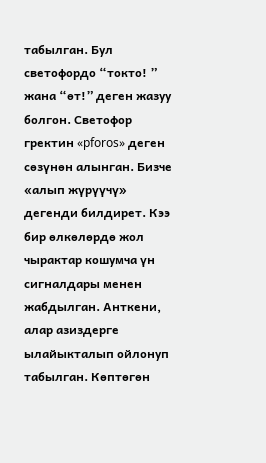табылган. Бул светофордо “токто! ” жана “өт!” деген жазуу болгон. Светофор гректин «pforos» деген сөзүнөн алынган. Бизче «алып жүрүүчү» дегенди билдирет. Кээ бир өлкөлөрдө жол чырактар кошумча үн сигналдары менен жабдылган. Анткени, алар азиздерге ылайыкталып ойлонуп табылган. Көптөгөн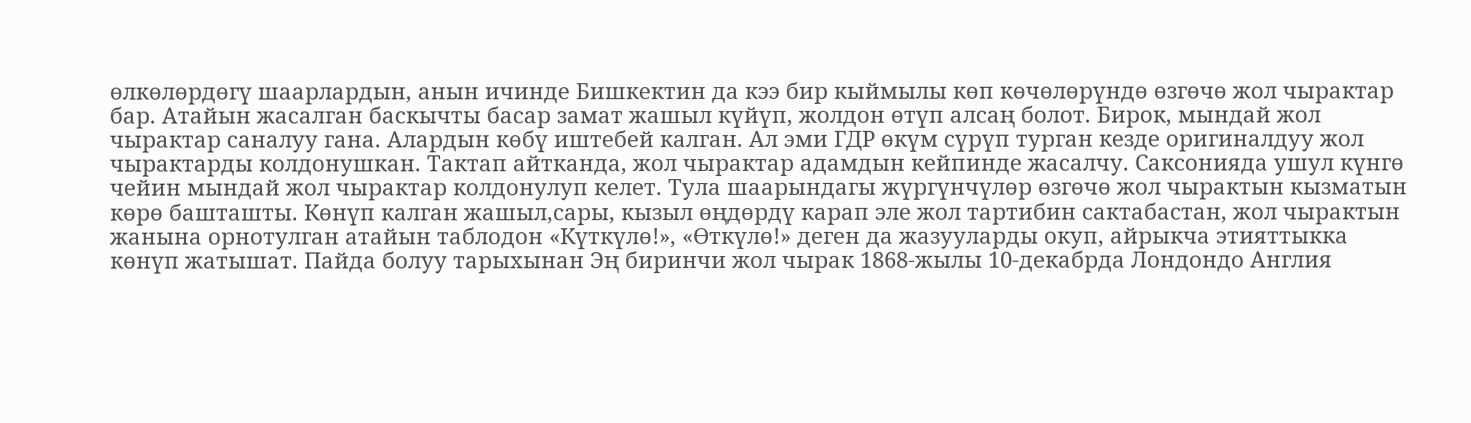өлкөлөрдөгү шаарлардын, анын ичинде Бишкектин да кээ бир кыймылы көп көчөлөрүндө өзгөчө жол чырактар бар. Атайын жасалган баскычты басар замат жашыл күйүп, жолдон өтүп алсаң болот. Бирок, мындай жол чырактар саналуу гана. Алардын көбү иштебей калган. Ал эми ГДР өкүм сүрүп турган кезде оригиналдуу жол чырактарды колдонушкан. Тактап айтканда, жол чырактар адамдын кейпинде жасалчу. Саксонияда ушул күнгө чейин мындай жол чырактар колдонулуп келет. Тула шаарындагы жүргүнчүлөр өзгөчө жол чырактын кызматын көрө башташты. Көнүп калган жашыл,сары, кызыл өңдөрдү карап эле жол тартибин сактабастан, жол чырактын жанына орнотулган атайын таблодон «Күткүлө!», «Өткүлө!» деген да жазууларды окуп, айрыкча этияттыкка көнүп жатышат. Пайда болуу тарыхынан Эң биринчи жол чырак 1868-жылы 10-декабрда Лондондо Англия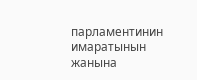парламентинин имаратынын жанына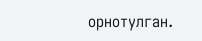орнотулган.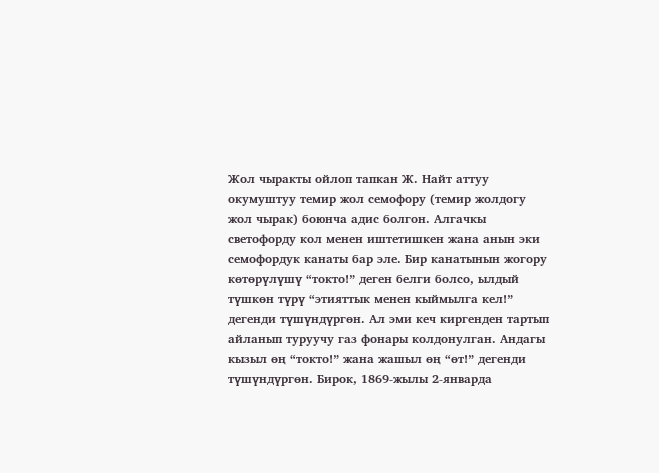Жол чыракты ойлоп тапкан Ж. Найт аттуу окумуштуу темир жол семофору (темир жолдогу жол чырак) боюнча адис болгон. Алгачкы светофорду кол менен иштетишкен жана анын эки семофордук канаты бар эле. Бир канатынын жогору көтөрүлүшү “токто!” деген белги болсо, ылдый түшкөн түрү “этияттык менен кыймылга кел!” дегенди түшүндүргөн. Ал эми кеч киргенден тартып айланып туруучу газ фонары колдонулган. Андагы кызыл өң “токто!” жана жашыл өң “өт!” дегенди түшүндүргөн. Бирок, 1869-жылы 2-январда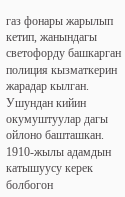газ фонары жарылып кетип, жанындагы светофорду башкарган полиция кызматкерин жарадар кылган. Ушундан кийин окумуштуулар дагы ойлоно башташкан. 1910-жылы адамдын катышуусу керек болбогон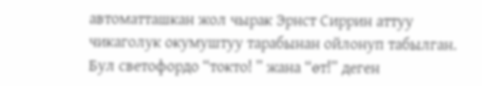автоматташкан жол чырак Эрнст Сиррин аттуу чикаголук окумуштуу тарабынан ойлонуп табылган. Бул светофордо “токто! ” жана “өт!” деген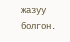жазуу болгон.